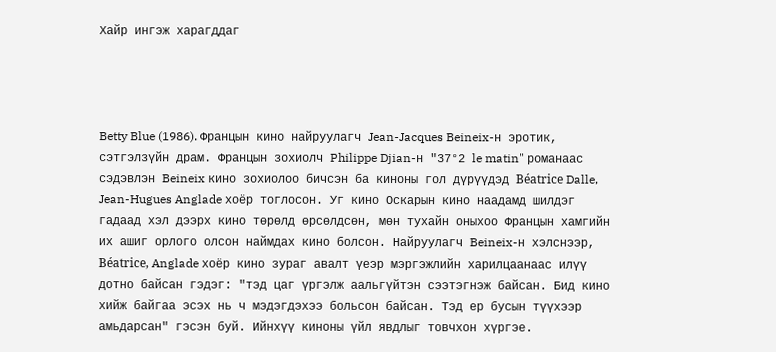Хайр ингэж харагддаг




Betty Blue (1986). Францын кино найруулагч Jean-Jacques Beineix-н эротик, сэтгэлзүйн драм. Францын зохиолч Philippe Djian-н "37°2 le matin" романаас сэдэвлэн Beineix кино зохиолоо бичсэн ба киноны гол дүрүүдэд Béatrice Dalle, Jean-Hugues Anglade хоёр тоглосон. Уг кино Оскарын кино наадамд шилдэг гадаад хэл дээрх кино төрөлд өрсөлдсөн, мөн тухайн оныхоо Францын хамгийн их ашиг орлого олсон наймдах кино болсон. Найруулагч Beineix-н хэлснээр, Béatrice, Anglade хоёр кино зураг авалт үеэр мэргэжлийн харилцаанаас илүү дотно байсан гэдэг: "тэд цаг үргэлж аальгүйтэн сээтэгнэж байсан. Бид кино хийж байгаа эсэх нь ч мэдэгдэхээ больсон байсан. Тэд ер бусын түүхээр амьдарсан" гэсэн буй. Ийнхүү киноны үйл явдлыг товчхон хүргэе.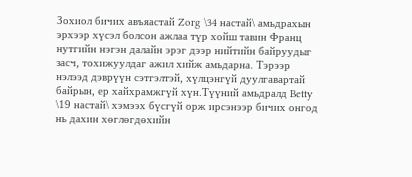Зохиол бичих авъяастай Zorg \34 настай\ амьдрахын эрхээр хүсэл болсон ажлаа түр хойш тавин Франц нутгийн нэгэн далайн эрэг дээр нийтийн байруудыг засч, тохижуулдаг ажил хийж амьдарна. Тэрээр нэлээд дэврүүн сэтгэлтэй, хүлцэнгүй дуулгавартай байрын, ер хайхрамжгүй хүн.Түүний амьдралд Betty \19 настай\ хэмээх бүсгүй орж ирсэнээр бичих онгод нь дахин хөглөгдөхийн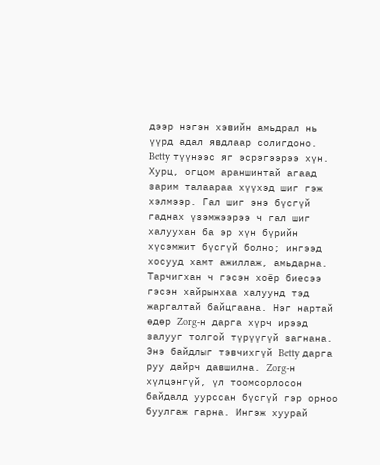дээр нэгэн хэвийн амьдрал нь үүрд адал явдлаар солигдоно. Betty түүнээс яг эсрэгээрээ хүн. Хурц, огцом араншинтай агаад зарим талаараа хүүхэд шиг гэж хэлмээр. Гал шиг энэ бүсгүй гаднах үзэмжээрээ ч гал шиг халуухан ба эр хүн бүрийн хүсэмжит бүсгүй болно; ингээд хосууд хамт ажиллаж, амьдарна. Тарчигхан ч гэсэн хоёр биесээ гэсэн хайрынхаа халуунд тэд жаргалтай байцгаана. Нэг нартай өдөр Zorg-н дарга хүрч ирээд залууг толгой түрүүгүй загнана. Энэ байдлыг тэвчихгүй Betty дарга руу дайрч давшилна. Zorg-н хүлцэнгүй, үл тоомсорлосон байдалд уурссан бүсгүй гэр орноо буулгаж гарна. Ингэж хуурай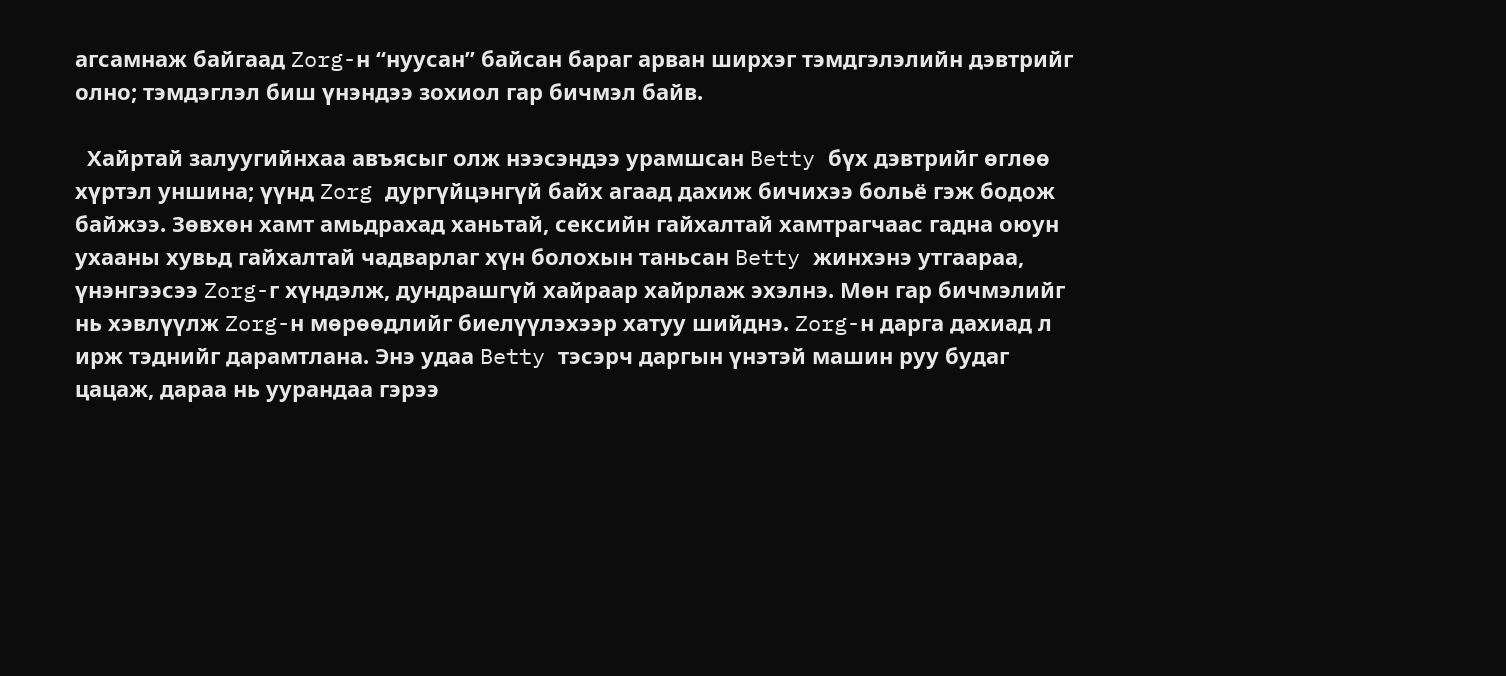агсамнаж байгаад Zorg-н “нуусан” байсан бараг арван ширхэг тэмдгэлэлийн дэвтрийг олно; тэмдэглэл биш үнэндээ зохиол гар бичмэл байв.

  Хайртай залуугийнхаа авъясыг олж нээсэндээ урамшсан Betty бүх дэвтрийг өглөө хүртэл уншина; үүнд Zorg дургүйцэнгүй байх агаад дахиж бичихээ больё гэж бодож байжээ. Зөвхөн хамт амьдрахад ханьтай, сексийн гайхалтай хамтрагчаас гадна оюун ухааны хувьд гайхалтай чадварлаг хүн болохын таньсан Betty жинхэнэ утгаараа, үнэнгээсээ Zorg-г хүндэлж, дундрашгүй хайраар хайрлаж эхэлнэ. Мөн гар бичмэлийг нь хэвлүүлж Zorg-н мөрөөдлийг биелүүлэхээр хатуу шийднэ. Zorg-н дарга дахиад л ирж тэднийг дарамтлана. Энэ удаа Betty тэсэрч даргын үнэтэй машин руу будаг цацаж, дараа нь уурандаа гэрээ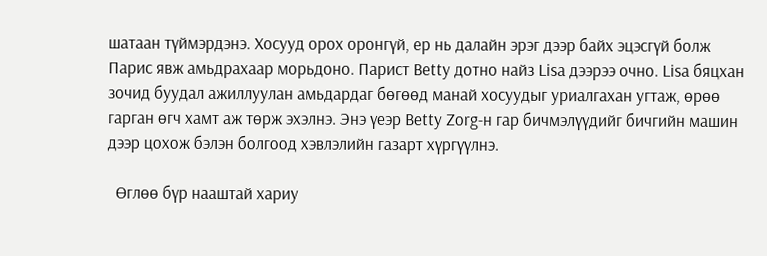шатаан түймэрдэнэ. Хосууд орох оронгүй, ер нь далайн эрэг дээр байх эцэсгүй болж Парис явж амьдрахаар морьдоно. Парист Betty дотно найз Lisa дээрээ очно. Lisa бяцхан зочид буудал ажиллуулан амьдардаг бөгөөд манай хосуудыг уриалгахан угтаж, өрөө гарган өгч хамт аж төрж эхэлнэ. Энэ үеэр Betty Zorg-н гар бичмэлүүдийг бичгийн машин дээр цохож бэлэн болгоод хэвлэлийн газарт хүргүүлнэ.

  Өглөө бүр нааштай хариу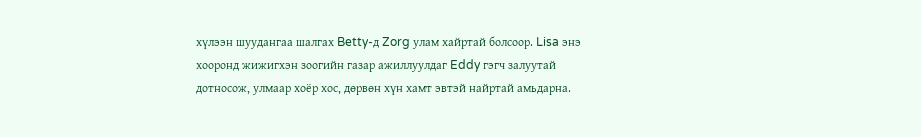хүлээн шуудангаа шалгах Betty-д Zorg улам хайртай болсоор. Lisa энэ хооронд жижигхэн зоогийн газар ажиллуулдаг Eddy гэгч залуутай дотносож, улмаар хоёр хос, дөрвөн хүн хамт эвтэй найртай амьдарна.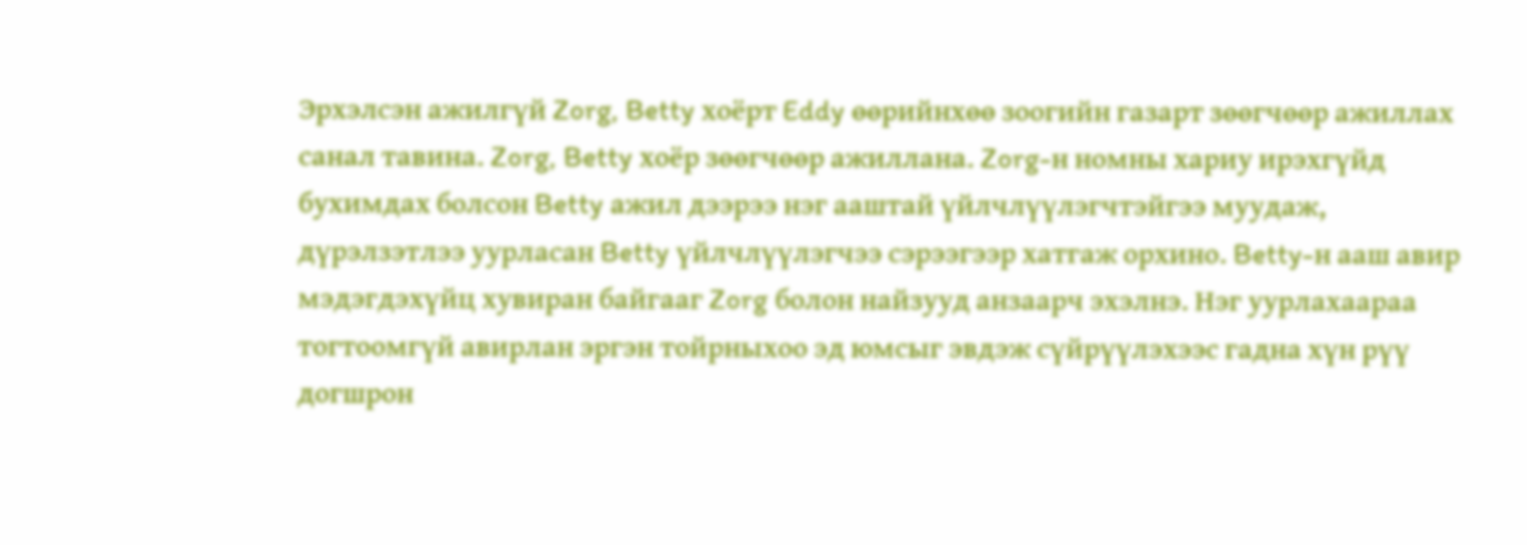Эрхэлсэн ажилгүй Zorg, Betty хоёрт Eddy өөрийнхөө зоогийн газарт зөөгчөөр ажиллах санал тавина. Zorg, Betty хоёр зөөгчөөр ажиллана. Zorg-н номны хариу ирэхгүйд бухимдах болсон Betty ажил дээрээ нэг ааштай үйлчлүүлэгчтэйгээ муудаж, дүрэлзэтлээ уурласан Betty үйлчлүүлэгчээ сэрээгээр хатгаж орхино. Betty-н ааш авир мэдэгдэхүйц хувиран байгааг Zorg болон найзууд анзаарч эхэлнэ. Нэг уурлахаараа тогтоомгүй авирлан эргэн тойрныхоо эд юмсыг эвдэж сүйрүүлэхээс гадна хүн рүү догшрон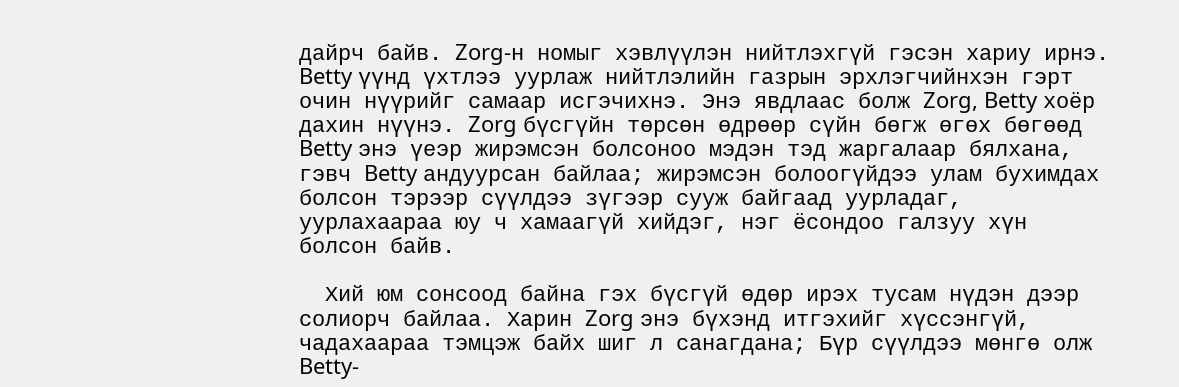дайрч байв. Zorg-н номыг хэвлүүлэн нийтлэхгүй гэсэн хариу ирнэ. Betty үүнд үхтлээ уурлаж нийтлэлийн газрын эрхлэгчийнхэн гэрт очин нүүрийг самаар исгэчихнэ. Энэ явдлаас болж Zorg, Betty хоёр дахин нүүнэ. Zorg бүсгүйн төрсөн өдрөөр сүйн бөгж өгөх бөгөөд Betty энэ үеэр жирэмсэн болсоноо мэдэн тэд жаргалаар бялхана, гэвч Betty андуурсан байлаа; жирэмсэн болоогүйдээ улам бухимдах болсон тэрээр сүүлдээ зүгээр сууж байгаад уурладаг, уурлахаараа юу ч хамаагүй хийдэг, нэг ёсондоо галзуу хүн болсон байв.

  Хий юм сонсоод байна гэх бүсгүй өдөр ирэх тусам нүдэн дээр солиорч байлаа. Харин Zorg энэ бүхэнд итгэхийг хүссэнгүй, чадахаараа тэмцэж байх шиг л санагдана; Бүр сүүлдээ мөнгө олж Betty-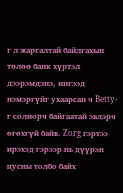г л жаргалтай байлгахын төлөө банк хүртэл дээрэмдэнэ, ингээд нэмэргүйг ухаарсан ч Betty-г солиорч байгаатай эвлэрч өгөхгүй байв. Zorg гэртээ ирэхэд гэрээр нь дүүрэн цусны толбо байх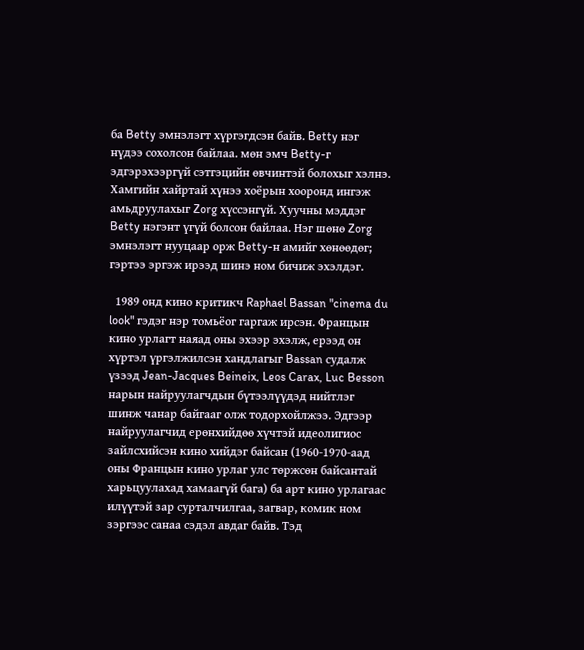ба Betty эмнэлэгт хүргэгдсэн байв. Betty нэг нүдээ сохолсон байлаа. мөн эмч Betty-г эдгэрэхээргүй сэтгэцийн өвчинтэй болохыг хэлнэ. Хамгийн хайртай хүнээ хоёрын хооронд ингэж амьдруулахыг Zorg хүссэнгүй. Хуучны мэддэг Betty нэгэнт үгүй болсон байлаа. Нэг шөнө Zorg эмнэлэгт нууцаар орж Betty-н амийг хөнөөдөг; гэртээ эргэж ирээд шинэ ном бичиж эхэлдэг.

  1989 онд кино критикч Raphael Bassan "cinema du look" гэдэг нэр томьёог гаргаж ирсэн. Францын кино урлагт наяад оны эхээр эхэлж, ерээд он хүртэл үргэлжилсэн хандлагыг Bassan судалж үзээд Jean-Jacques Beineix, Leos Carax, Luc Besson нарын найруулагчдын бүтээлүүдэд нийтлэг шинж чанар байгааг олж тодорхойлжээ. Эдгээр найруулагчид ерөнхийдөө хүчтэй идеолигиос зайлсхийсэн кино хийдэг байсан (1960-1970-аад оны Францын кино урлаг улс төржсөн байсантай харьцуулахад хамаагүй бага) ба арт кино урлагаас илүүтэй зар сурталчилгаа, загвар, комик ном зэргээс санаа сэдэл авдаг байв. Тэд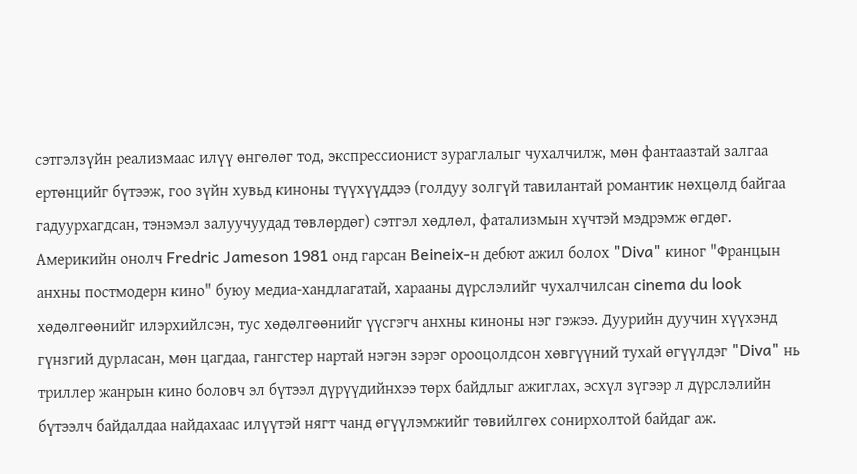сэтгэлзүйн реализмаас илүү өнгөлөг тод, экспрессионист зураглалыг чухалчилж, мөн фантаазтай залгаа ертөнцийг бүтээж, гоо зүйн хувьд киноны түүхүүддээ (голдуу золгүй тавилантай романтик нөхцөлд байгаа гадуурхагдсан, тэнэмэл залуучуудад төвлөрдөг) сэтгэл хөдлөл, фатализмын хүчтэй мэдрэмж өгдөг. Америкийн онолч Fredric Jameson 1981 онд гарсан Beineix-н дебют ажил болох "Diva" киног "Францын анхны постмодерн кино" буюу медиа-хандлагатай, харааны дүрслэлийг чухалчилсан cinema du look хөдөлгөөнийг илэрхийлсэн, тус хөдөлгөөнийг үүсгэгч анхны киноны нэг гэжээ. Дуурийн дуучин хүүхэнд гүнзгий дурласан, мөн цагдаа, гангстер нартай нэгэн зэрэг орооцолдсон хөвгүүний тухай өгүүлдэг "Diva" нь триллер жанрын кино боловч эл бүтээл дүрүүдийнхээ төрх байдлыг ажиглах, эсхүл зүгээр л дүрслэлийн бүтээлч байдалдаа найдахаас илүүтэй нягт чанд өгүүлэмжийг төвийлгөх сонирхолтой байдаг аж.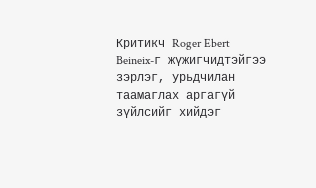Критикч Roger Ebert Beineix-г жүжигчидтэйгээ зэрлэг, урьдчилан таамаглах аргагүй зүйлсийг хийдэг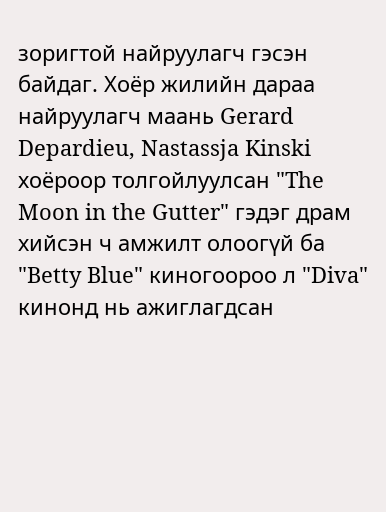зоригтой найруулагч гэсэн байдаг. Хоёр жилийн дараа найруулагч маань Gerard Depardieu, Nastassja Kinski хоёроор толгойлуулсан "The Moon in the Gutter" гэдэг драм хийсэн ч амжилт олоогүй ба "Betty Blue" киногоороо л "Diva" кинонд нь ажиглагдсан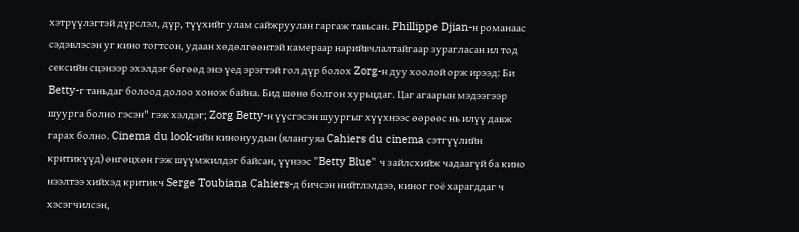хэтрүүлэгтэй дүрслэл, дүр, түүхийг улам сайжруулан гаргаж тавьсан. Phillippe Djian-н романаас сэдэвлэсэн уг кино тогтсон, удаан хөдөлгөөнтэй камераар нарийвчлалтайгаар зурагласан ил тод сексийн сцэнээр эхэлдэг бөгөөд энэ үед эрэгтэй гол дүр болох Zorg-н дуу хоолой орж ирээд: Би Betty-г таньдаг болоод долоо хонож байна. Бид шөнө болгон хурьцдаг. Цаг агаарын мэдээгээр шуурга болно гэсэн" гэж хэлдэг; Zorg Betty-н үүсгэсэн шуургыг хүүхнээс өөрөөс нь илүү давж гарах болно. Cinema du look-ийн кинонуудын (ялангуяа Cahiers du cinema сэтгүүлийн критикүүд) өнгөцхөн гэж шүүмжилдэг байсан, үүнээс "Betty Blue" ч зайлсхийж чадаагүй ба кино нээлтээ хийхэд критикч Serge Toubiana Cahiers-д бичсэн нийтлэлдээ, киног гоё харагддаг ч  хэсэгчилсэн,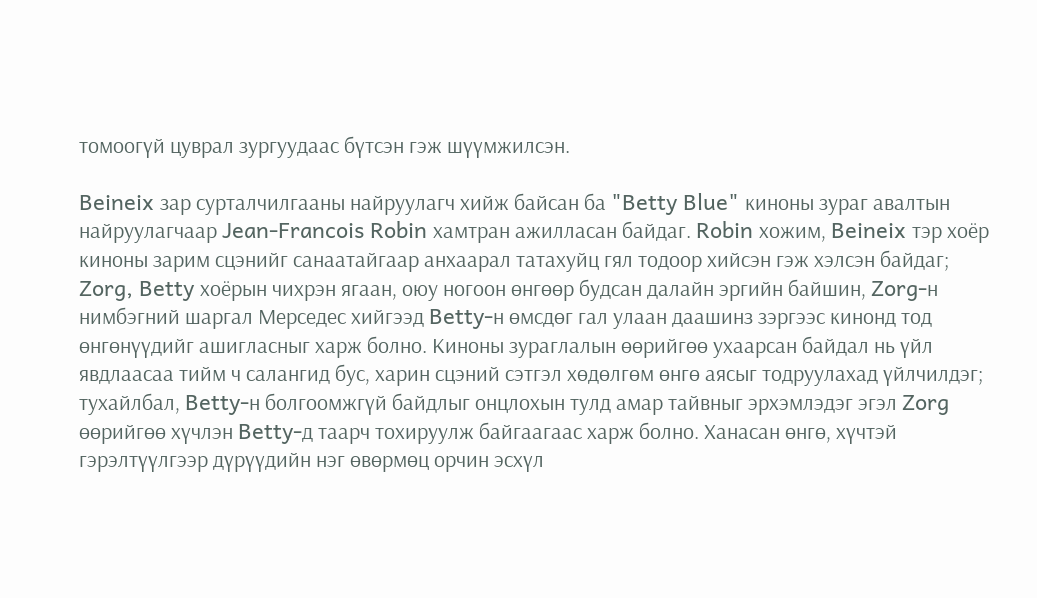томоогүй цуврал зургуудаас бүтсэн гэж шүүмжилсэн.

Beineix зар сурталчилгааны найруулагч хийж байсан ба "Betty Blue" киноны зураг авалтын найруулагчаар Jean-Francois Robin хамтран ажилласан байдаг. Robin хожим, Beineix тэр хоёр киноны зарим сцэнийг санаатайгаар анхаарал татахуйц гял тодоор хийсэн гэж хэлсэн байдаг; Zorg, Betty хоёрын чихрэн ягаан, оюу ногоон өнгөөр будсан далайн эргийн байшин, Zorg-н нимбэгний шаргал Мерседес хийгээд Betty-н өмсдөг гал улаан даашинз зэргээс кинонд тод өнгөнүүдийг ашигласныг харж болно. Киноны зураглалын өөрийгөө ухаарсан байдал нь үйл явдлаасаа тийм ч салангид бус, харин сцэний сэтгэл хөдөлгөм өнгө аясыг тодруулахад үйлчилдэг; тухайлбал, Betty-н болгоомжгүй байдлыг онцлохын тулд амар тайвныг эрхэмлэдэг эгэл Zorg өөрийгөө хүчлэн Betty-д таарч тохируулж байгаагаас харж болно. Ханасан өнгө, хүчтэй гэрэлтүүлгээр дүрүүдийн нэг өвөрмөц орчин эсхүл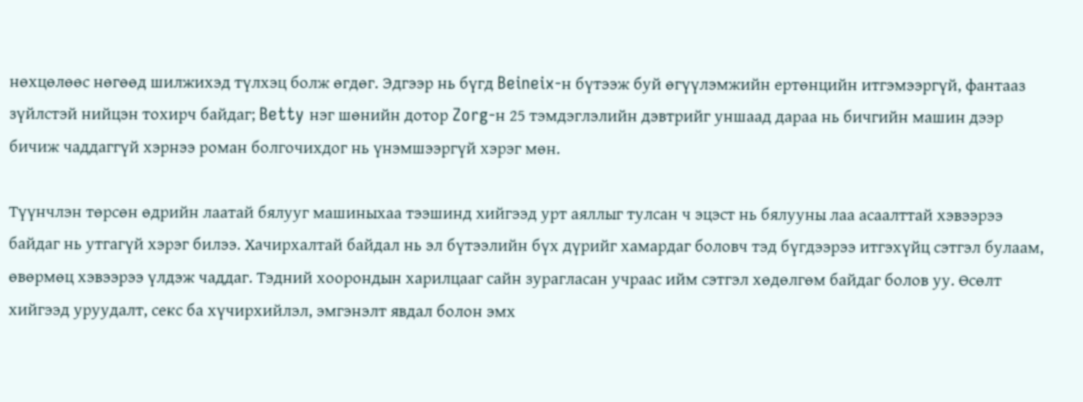нөхцөлөөс нөгөөд шилжихэд түлхэц болж өгдөг. Эдгээр нь бүгд Beineix-н бүтээж буй өгүүлэмжийн ертөнцийн итгэмээргүй, фантааз зүйлстэй нийцэн тохирч байдаг; Betty нэг шөнийн дотор Zorg-н 25 тэмдэглэлийн дэвтрийг уншаад дараа нь бичгийн машин дээр бичиж чаддаггүй хэрнээ роман болгочихдог нь үнэмшээргүй хэрэг мөн.

Түүнчлэн төрсөн өдрийн лаатай бялууг машиныхаа тээшинд хийгээд урт аяллыг тулсан ч эцэст нь бялууны лаа асаалттай хэвээрээ байдаг нь утгагүй хэрэг билээ. Хачирхалтай байдал нь эл бүтээлийн бүх дүрийг хамардаг боловч тэд бүгдээрээ итгэхүйц сэтгэл булаам, өвөрмөц хэвээрээ үлдэж чаддаг. Тэдний хоорондын харилцааг сайн зурагласан учраас ийм сэтгэл хөдөлгөм байдаг болов уу. Өсөлт хийгээд уруудалт, секс ба хүчирхийлэл, эмгэнэлт явдал болон эмх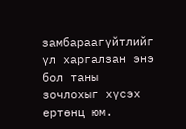замбараагүйтлийг үл харгалзан энэ бол таны зочлохыг хүсэх ертөнц юм.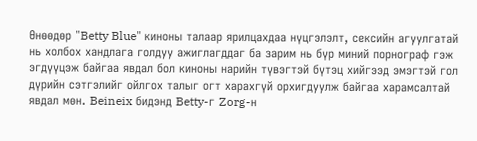Өнөөдөр "Betty Blue" киноны талаар ярилцахдаа нүцгэлэлт, сексийн агуулгатай нь холбох хандлага голдуу ажиглагддаг ба зарим нь бүр миний порнограф гэж эгдүүцэж байгаа явдал бол киноны нарийн түвэгтэй бүтэц хийгээд эмэгтэй гол дүрийн сэтгэлийг ойлгох талыг огт харахгүй орхигдуулж байгаа харамсалтай явдал мөн. Beineix бидэнд Betty-г Zorg-н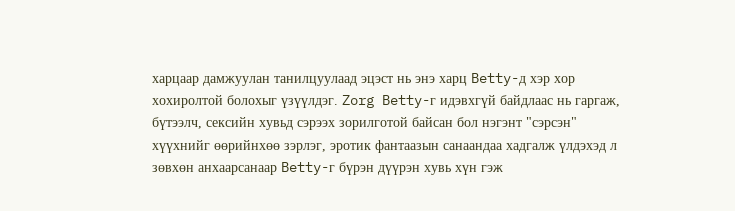харцаар дамжуулан танилцуулаад эцэст нь энэ харц Betty-д хэр хор хохиролтой болохыг үзүүлдэг. Zorg Betty-г идэвхгүй байдлаас нь гаргаж, бүтээлч, сексийн хувьд сэрээх зорилготой байсан бол нэгэнт "сэрсэн" хүүхнийг өөрийнхөө зэрлэг, эротик фантаазын санаандаа хадгалж үлдэхэд л зөвхөн анхаарсанаар Betty-г бүрэн дүүрэн хувь хүн гэж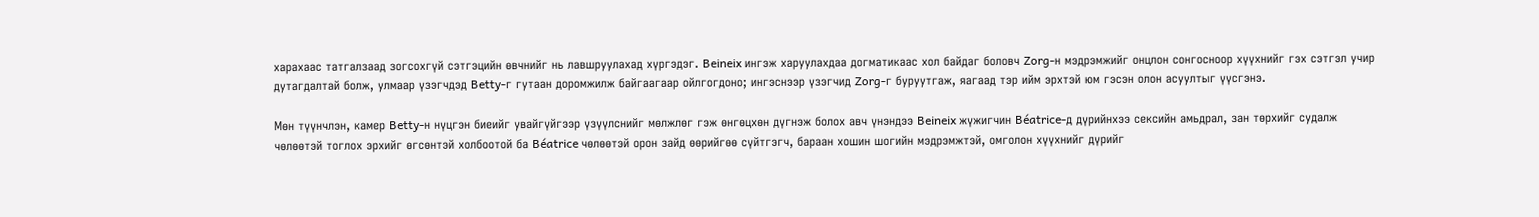харахаас татгалзаад зогсохгүй сэтгэцийн өвчнийг нь лавшруулахад хүргэдэг. Beineix ингэж харуулахдаа догматикаас хол байдаг боловч Zorg-н мэдрэмжийг онцлон сонгосноор хүүхнийг гэх сэтгэл учир дутагдалтай болж, улмаар үзэгчдэд Betty-г гутаан доромжилж байгаагаар ойлгогдоно; ингэснээр үзэгчид Zorg-г буруутгаж, яагаад тэр ийм эрхтэй юм гэсэн олон асуултыг үүсгэнэ.

Мөн түүнчлэн, камер Betty-н нүцгэн биеийг увайгүйгээр үзүүлснийг мөлжлөг гэж өнгөцхөн дүгнэж болох авч үнэндээ Beineix жүжигчин Béatrice-д дүрийнхээ сексийн амьдрал, зан төрхийг судалж чөлөөтэй тоглох эрхийг өгсөнтэй холбоотой ба Béatrice чөлөөтэй орон зайд өөрийгөө сүйтгэгч, бараан хошин шогийн мэдрэмжтэй, омголон хүүхнийг дүрийг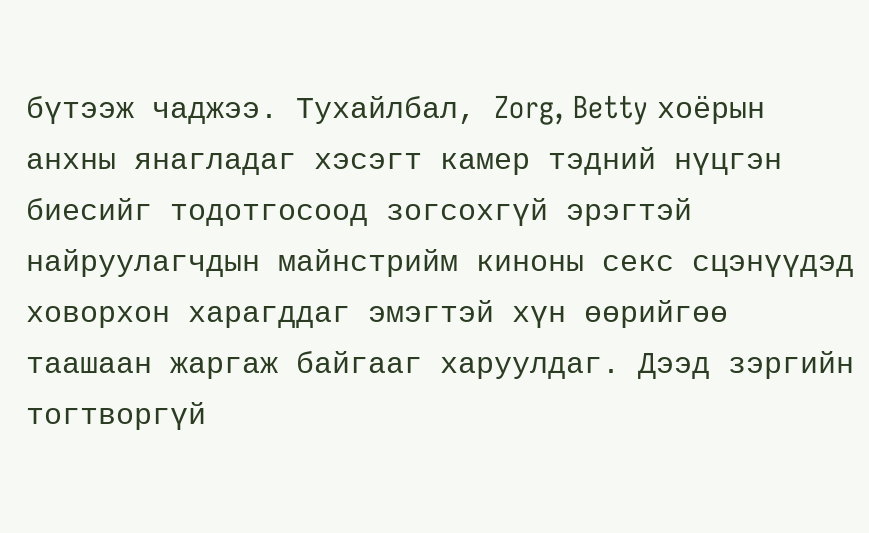бүтээж чаджээ. Тухайлбал, Zorg, Betty хоёрын анхны янагладаг хэсэгт камер тэдний нүцгэн биесийг тодотгосоод зогсохгүй эрэгтэй найруулагчдын майнстрийм киноны секс сцэнүүдэд ховорхон харагддаг эмэгтэй хүн өөрийгөө таашаан жаргаж байгааг харуулдаг. Дээд зэргийн тогтворгүй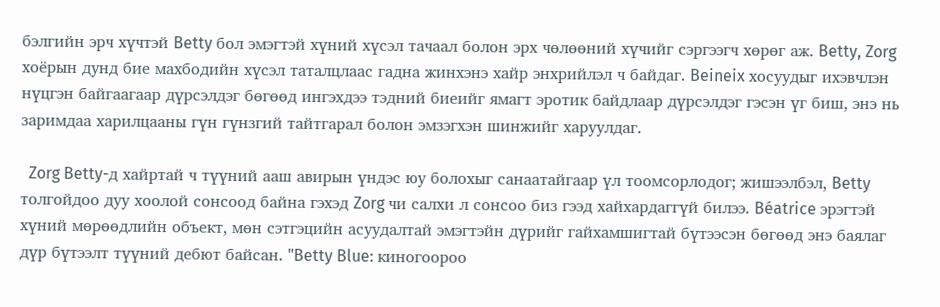бэлгийн эрч хүчтэй Betty бол эмэгтэй хүний хүсэл тачаал болон эрх чөлөөний хүчийг сэргээгч хөрөг аж. Betty, Zorg хоёрын дунд бие махбодийн хүсэл таталцлаас гадна жинхэнэ хайр энхрийлэл ч байдаг. Beineix хосуудыг ихэвчлэн нүцгэн байгаагаар дүрсэлдэг бөгөөд ингэхдээ тэдний биеийг ямагт эротик байдлаар дүрсэлдэг гэсэн үг биш, энэ нь заримдаа харилцааны гүн гүнзгий тайтгарал болон эмзэгхэн шинжийг харуулдаг.

  Zorg Betty-д хайртай ч түүний ааш авирын үндэс юу болохыг санаатайгаар үл тоомсорлодог; жишээлбэл, Betty толгойдоо дуу хоолой сонсоод байна гэхэд Zorg чи салхи л сонсоо биз гээд хайхардаггүй билээ. Béatrice эрэгтэй хүний мөрөөдлийн объект, мөн сэтгэцийн асуудалтай эмэгтэйн дүрийг гайхамшигтай бүтээсэн бөгөөд энэ баялаг дүр бүтээлт түүний дебют байсан. "Betty Blue: киногоороо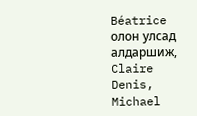Béatrice олон улсад алдаршиж, Claire Denis, Michael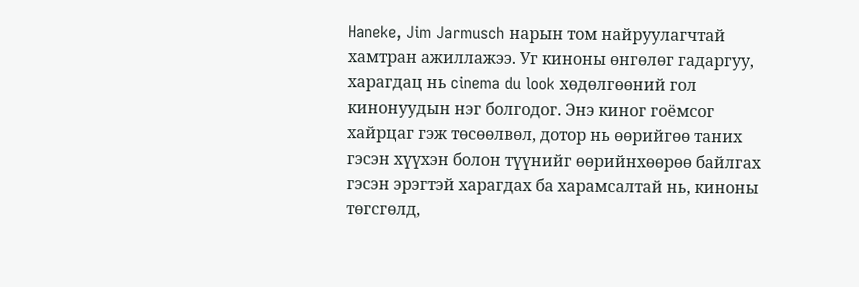Haneke, Jim Jarmusch нарын том найруулагчтай хамтран ажиллажээ. Уг киноны өнгөлөг гадаргуу, харагдац нь cinema du look хөдөлгөөний гол кинонуудын нэг болгодог. Энэ киног гоёмсог хайрцаг гэж төсөөлвөл, дотор нь өөрийгөө таних гэсэн хүүхэн болон түүнийг өөрийнхөөрөө байлгах гэсэн эрэгтэй харагдах ба харамсалтай нь, киноны төгсгөлд,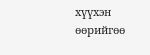хүүхэн өөрийгөө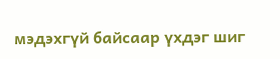мэдэхгүй байсаар үхдэг шиг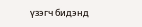үзэгч бидэнд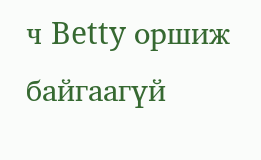ч Betty оршиж байгаагүй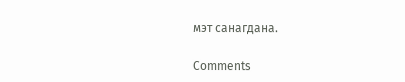мэт санагдана.

Comments